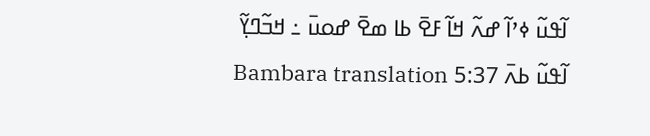ߊ߬ߟߎ߬ ߦߴߊ߬ ߝߍ߬ ߞߊ߬ ߓߐ߫ ߕߊ ߘߐ߫ ߝߋߎ߫ ߸ ߞߏ߬ߣߌ߲߬ ߊ߬ߟߎ߬ ߕߍ߫ 5:37 Bambara translation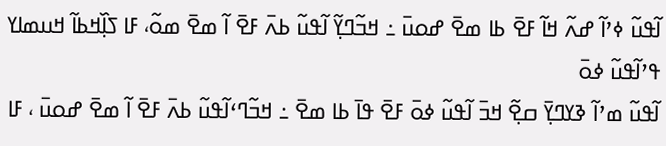ߊ߬ߟߎ߬ ߦߴߊ߬ ߝߍ߬ ߞߊ߬ ߓߐ߫ ߕߊ ߘߐ߫ ߝߋߎ߫ ߸ ߞߏ߬ߣߌ߲߬ ߊ߬ߟߎ߬ ߕߍ߫ ߓߐ߫ ߊ߬ ߘߐ߫ ߘߋ߬، ߓߊ ߖߊ߲߰ߞߕߊ߬ ߞߎߘߊߌ ߟߴߊ߬ߟߎ߬ ߦߋ߫
ߊ߬ߟߎ߬ ߘߴߊ߬ ߢߌߣߌ߲߫ ߛߐ߲߬ ߞߏ߫ ߊ߬ߟߎ߬ ߦߋ߫ ߓߐ߫ ߟߊ߫ ߕߊ ߘߐ߫ ߸ ߞߏ߬ߣߵߊ߬ߟߎ߬ ߕߍ߫ ߓߐ߫ ߊ߬ ߘߐ߫ ߝߋߎ߫ ، ߓߊ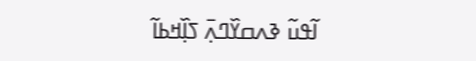ߊ߬ߟߎ߬ ߢߍߛߌ߰ߣߍ߲߫ ߖߊ߲߰ߞߕߊ߬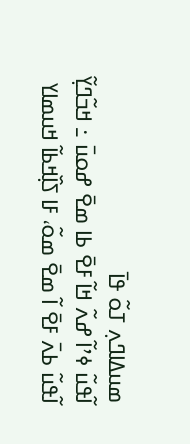ߘߎߡߊߣߍ߲ ߠߋ߬ ߟߊ߫
ߊ߬ߟߎ߬ ߦߴߊ߬ ߝߍ߬ ߞߊ߬ ߓߐ߫ ߕߊ ߘߐ߫ ߝߋߎ߫ ߸ ߞߏ߬ߣߌ߲߬ ߊ߬ߟߎ߬ ߕߍ߫ ߓߐ߫ ߊ߬ ߘߐ߫ ߘߋ߬، ߓߊ ߖߊ߲߰ߞߕߊ߬ ߞߎߘߊߌ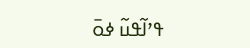ߟߴߊ߬ߟߎ߬ ߦߋ߫